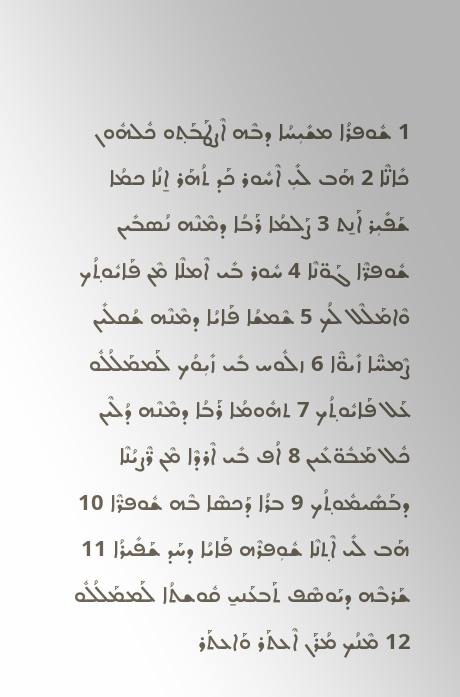1 ܫܽܘܦܪܳܐ ܡܫܺܝܼܚܳܐ ܕܒܶܗ ܐܶܨܛܰܒܰܬ݂ܘ ܟܽܠܗܽܘܢ ܟܺܐܢ̈ܶܐ 2 ܗܰܒ ܠܺܝܼ ܐܶܚܽܘܪ ܟܰܕ ܬܳܗܰܪ ܐ̱ܢܳܐ ܟܡܳܐ ܫܰܦܺܝܼܪ ܐܰܢ̱ܬ 3 ܨܰܠܡܳܐ ܪܰܒܳܐ ܕܡܶܢܶܗ ܢܳܣܒܺܝܢ ܫܽܘܦܪ̈ܶܐ ܓܰܘ̈ܢܶܐ 4 ܚܽܘܪ ܒܺܝ ܐܶܡܠܶܐ ܡܶܢ ܦܰܐܝܽܘܬ݂ܳܟ ܘܶܐܡܰܠܶܠ ܠܳܟ 5 ܫܶܡܫܳܐ ܦܰܐܝܳܐ ܕܡܶܢܶܗ ܫܳܩܠܺܝܢ ܨܶܡܚ̈ܶܐ ܙܺܝܘ̈ܶܐ 6 ܙܠܽܘܚ ܒܺܝ ܙܺܝܼܘܳܟ ܠܰܡܡܰܠܳܠܽܘ ܥܰܠ ܦܰܐܝܽܘܬ݂ܳܟ 7 ܬܗܽܘܡܳܐ ܪܰܒܳܐ ܕܡܶܢܶܗ ܕܳܠܶܝܢ ܟܽܠ ܡܰܒܽܘ̈ܥܺܝܢ 8 ܐܳܦ ܒܺܝ ܐܶܪܕܶܐ ܡܶܢ ܪ̈ܶܨܝܳܢܶܐ ܕܒܰܣܺܝܡܽܘܬ݂ܳܟ 9 ܒܪܳܐ ܕܰܟܣܶܐ ܒܶܗ ܫܽܘܦܪ̈ܶܐ 10 ܗܰܒ ܠܺܝ ܐܶܬ݂ܢܶܐ ܫܽܘܼܦܪܶܗ ܦܰܐܝܳܐ ܕܚܰܕ ܫܰܦܺܝܪܳܐ 11 ܫܰܪܒܶܗ ܕܝܰܘܣܶܦ ܬܰܒܥܰܢܝ̱ ܩܽܘܫܬܳܐ ܠܰܡܡܰܠܳܠܽܘ 12 ܡܶܢܳܟ ܡܳܪܰܢ ܐܶܥܬܰܪ ܘܰܐܥܬܰܪ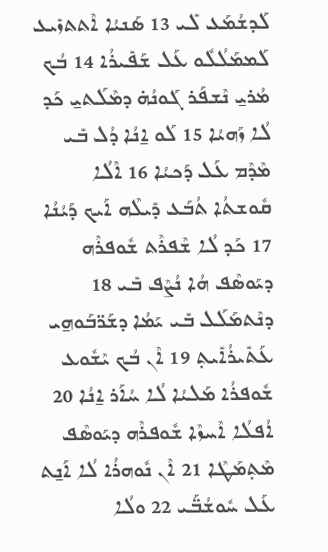ܠܰܕܫܳܡܰܥ ܠܺܝ 13 ܣܰܢܝܳܐ ܐܶܬܬܙܺܝܥ ܠܰܡܡܰܠܳܠܽܘ ܥܰܠ ܫܰܦܺܝܪܳܐ 14 ܒܳܟ ܡܳܪܝ̱ ܢܶܫܦܰܪ ܓܰܘܢܳܗ̇ ܕܡܶܠܰܬܝ̱ ܟܰܕ ܠܳܐ ܙܰܗܝܳܐ 15 ܠܰܘ ܐ̱ܢܳܐ ܕܳܠ ܒܺܝ ܡܶܕܶܡ ܥܰܠ ܕܰܟܝܳܐ 16 ܐܶܠܳܐ ܩܽܘܫܬܳܐ ܬܳܒܰܥ ܕܺܝܠܶܗ ܐܰܝܟ ܕܰܝܳܢܳܐ 17 ܟܰܕ ܠܳܐ ܫܶܦܪܶܬ ܫܽܘܦܪܶܗ ܕܝܰܘܣܶܦ ܗܳܐ ܢܳܨܶܦ ܒܺܝ 18 ܕܢܶܬܡܰܠܰܠ ܒܺܝ ܝܰܡܳܐ ܕܫܰܪ̈ܒܰܘܗ̱ܝ ܥܰܬܺܝܪܳܐܺܝܬ݂ 19 ܐܶܢ ܒܳܟ ܝܶܫܽܘܥ ܫܽܘܦܪܳܐ ܡܰܠܝܳܐ ܠܳܐ ܚܳܐܰܪ ܐ̱ܢܳܐ 20 ܐܳܦܠܳܐ ܐܶܚܙܶܐ ܫܽܘܦܪܶܗ ܕܝܰܘܣܶܦ ܡܶܬ݂ܡܰܛܶܐ 21 ܐܶܢ ܢܽܘܗܪܳܐ ܠܳܐ ܐܰܢ̱ܬ ܥܰܠ ܚܽܘܫܳܒ̈ܰܝ 22 ܘܠܳܐ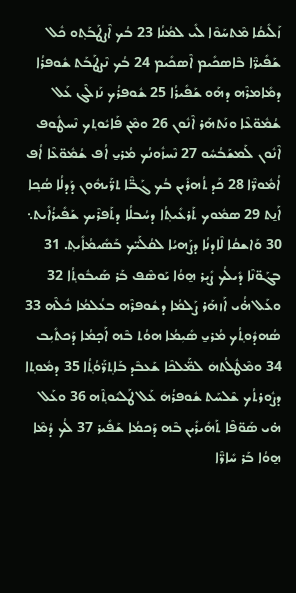ܙܰܠܺܝܩܳܐ ܡܶܬܚܰܘܶܐ ܠܺܝ ܠܡܳܢܳܐ 23 ܒܳܟ ܐܶܨܛܰܒܰܬ݂ܘ ܟܽܠ ܫܰܦܺܝܪ̈ܶܐ ܒܶܐܣܟܺܝܡ ܐܶܣܟܺܝܡ 24 ܒܳܟ ܢܶܨܛܰܒܰܬ ܫܽܘܦܪܳܐ ܕܡܺܐܡܪܶܗ ܕܗܰܘ ܫܰܦܺܝܪܳܐ 25 ܫܽܘܦܪܳܟ ܢܰܙܠܶܓ ܥܰܠ ܫܳܡܽܘ̈ܥܶܐ ܘܢܰܬܗܰܪ ܐܶܢܽܘܢ 26 ܘܡܶܢ ܦܰܐܝܽܘܬ݂ܟ ܢܶܚܛܽܘܦ ܐܶܢܽܘܢ ܠܰܡܫܰܒܳܚܽܘ 27 ܢܶܚܙܽܘܢܳܟ ܡܳܪܝ̱ ܐܳܦ ܫܳܡܽܘ̈ܥܶܐ ܐܳܦ ܐܳܡܽܘܪ̈ܶܐ 28 ܟܰܕ ܬܳܗܪܺܝܢ ܒܳܟ ܓܰܒ̈ܶܐ ܬܪ̈ܰܝܗܽܘܢ ܕܰܕܠܳܐ ܣܳܟ݂ܐ ܐܰܢ̱ܬ 29 ܣܡܽܘܟ ܬܰܪܥܺܝܬ݂ܳܐ ܕܚܳܒܠܳܐ ܕܬܰܦܪܶܝܟ ܫܰܦܺܝܪܳܐܺܝܬ܆ 30 ܘܰܐܫܩܳܐ ܠܶܐܕܢܳܐ ܕܨܰܗܝܳܐ ܠܩܳܠܰܝ̈ܟ ܒܰܣܺܝܡܳܐܺܝܬ݂. 31 ܒܓܰܘ̈ܢܶܐ ܕܺܝܠܳܟ ܨܺܝܼܪ ܗ̱ܘܳܐ ܝܰܘܣܶܦ ܒܰܪ ܣܰܝܒܽܘܬ݂ܳܐ 32 ܘܥܰܠ ܗ̇ܳܝ ܐܰܙܗܰܪ ܨܰܠܡܳܐ ܕܫܽܘܦܪܶܗ ܒܥܳܠܡܳܐ ܟܽܠܶܗ 33 ܣܳܗܕܽܘܬ݂ܳܟ ܡܳܪܝ̱ ܣܺܝܼܡܳܐ ܗܘܳܬ ܒܶܗ ܐܰܟ̣ܡܳܐ ܕܰܟܬܺܝܼܒ 34 ܘܡܶܛܽܠܳܬܗܿ ܠܡ̈ܰܠܟܶܐ ܫܰܥܒܶܕ ܒܰܐܬ݂ܪ̈ܰܘܳܬ݂ܳܐ 35 ܕܡܽܘܬ݂ܐ ܕܨܽܘܪܬܳܟ ܫܶܠܚܰܬ ܫܽܘܦܪܳܗܿ ܥܰܠ ܛܰܠܝܽܘܬ݂ܶܗ 36 ܘܥܰܠ ܗ̇ܝ ܣܰܘ̈ܦܶܐ ܬܰܗܺܝܪܺܝܢ ܒܶܗ ܕܰܟܡܳܐ ܫܰܦܺܝܪ 37 ܠܳܟ ܕܳܡܶܐ ܗ̱ܘܳܐ ܒܰܪ ܚܺܐܪ̈ܶܐ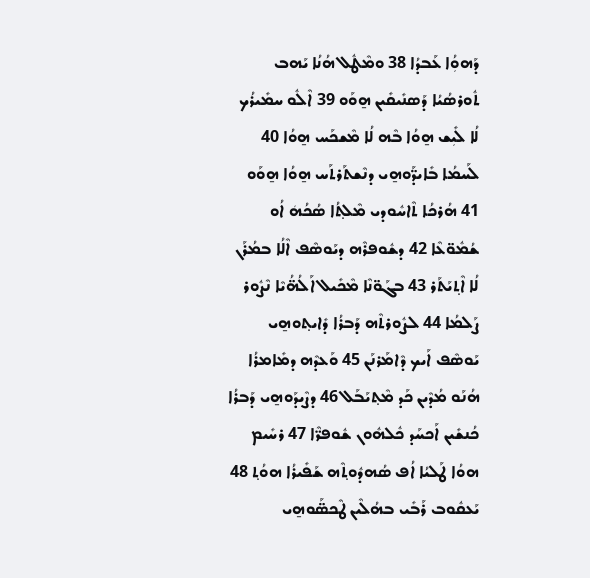ܕܰܗܘܼܳܐ ܥܰܒܕܳܐ 38 ܘܡܶܛܽܠ ܗܳܢܳܐ ܝܰܗܒ ܬܽܘܪܣܳܝܳܐ ܕܰܣܢܺܝܩܺܝܢ ܗ̱ܘܰܘ 39 ܐܶܠܽܘ ܚܡܺܝܪܳܟ ܠܳܐ ܠܺܝܼܫ ܗ̱ܘܳܐ ܒܶܗ ܠܳܐ ܡܶܫܟܰܚ ܗ̱ܘܳܐ 40 ܠܰܚܡܳܐ ܒܺܐܝܕ̈ܰܘܗ̱ܝ ܕܢܶܫܬܰܪܬܰܚ ܗ̱ܘܳܐ ܗ̱ܘܰܘ 41 ܗܳܪܟܳܐ ܬܶܐܚܽܘܕܝ ܡܶܠܬ݂ܳܐ ܣܳܟܳܗܿ ܐܳܘ ܫܳܡܽܘ̈ܥܶܐ 42 ܕܫܽܘܦܪܶܗ ܕܝܰܘܣܶܦ ܐܶܠܳܐ ܒܡܳܪܰܢ ܠܳܐ ܐܶܬ݂ܝܰܬܰܪ 43 ܒܓܰܘ̈ܢܶܐ ܡܶܟܺܝܠ ܐܰܠܳܗ̈ܳܝܶܐ ܢܶܨܽܘܪ ܨܰܠܡܳܐ 44 ܠܨܽܘܪܬܶܗ ܕܰܒܪܳܐ ܕܺܐܝܬ݂ܘܗ̱ܝ ܝܰܘܣܶܦ ܐܰܝܟ ܕܶܐܡܰܪܢܰܢ 45 ܘܰܥܕܶܗ ܕܡܺܐܡܪܳܐ ܗܳܢܰܘ ܡܳܕܶܝܢ ܟܰܕ ܡܶܬ݂ܝܰܒܰܠ 46 ܕܨܶܝܕܰܘܗ̱ܝ ܕܰܒܪܳܐ ܟܳܢܫܺܝܢ ܐܰܟܚܰܕ ܟܽܠܗܽܘܢ ܫܽܘܦܪ̈ܶܐ 47 ܪܚܺܝܡ ܗܘܳܐ ܛܰܠܝܳܐ ܐܳܦ ܣܳܗܕܽܘܬ݂ܶܗ ܫܰܦܺܝܪܳܐ ܗܘܳܬ݂ 48 ܝܰܥܩܽܘܒ ܪܰܒܺܝ ܒܗܳܠܶܝܢ ܛܶܟܣ̈ܰܘܗ̱ܝ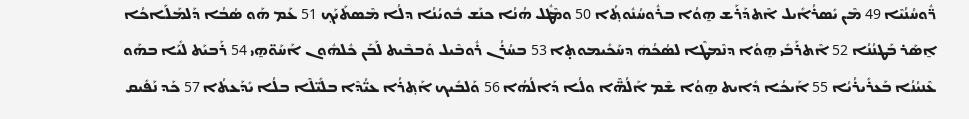ܪ̈ܽܘܚܳܢܳܝܶܐ 49 ܡܶܢ ܝܺܣܪܳܐܺܝܠ ܐܶܬܕܰܪܰܫ ܗ̱ܘܳܐ ܒܪܽܘܚܳܢܽܘܬ݂ܳܐ 50 ܘܡܶܛܽܠ ܗܳܢܳܐ ܟܢܰܫ ܒܽܘܝܳܢܳܐ ܕܠܳܐ ܡܶܣܬܰܝܰܟ݂ 51 ܥܰܡ ܗܰܘ ܣܳܒܳܐ ܕܰܠܡܰܠܰܐܟܳܐ ܐ̱ܣܰܪ ܒܰܛܢܳܢܳܐ 52 ܐܶܬܪܰܒܺܝ ܗ̱ܘܳܐ ܕܢܶܡܛܶܐ ܠܣܳܟܳܗܿ ܕܚܰܟܺܝܡܘܬ̣ܐ 53 ܒܚܳܪܳܢ ܪܽܘܒܶܝܠ ܘܰܒܒܶܝܬ ܠܰܒܰܢ ܟܽܠܗܽܘܢ ܐܰܚܰܘ̈ܗ̱ܝ 54 ܪܰܒܝܰܬ ܠܺܝܰܐ ܒܗܰܘ ܥܶܢܝܳܢܳܐ ܒܰܥܪܺܝܪܳܝܳܐ 55 ܐܰܝܟܳܐ ܕܺܐܝܬ ܗ̱ܘܳܐ ܫܶܡ ܐܰܠܳܗ̈ܶܐ ܘܠܳܐ ܕܰܐܠܳܗܳܐ 56 ܘܰܠܒܺܝܟ ܐܰܬ݂ܪܳܐ ܥܝ̈ܳܕܶܐ ܒܠܺܝ̈ܠܶܐ ܒܠܳܐ ܝܺܕܰܥܬܳܐ 57 ܟܰܕ ܢܰܦܺܝܩ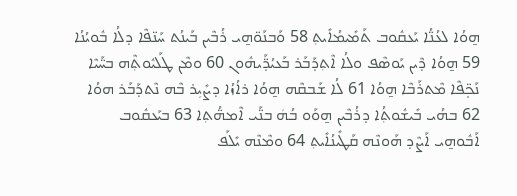ܗ̱ܘܳܐ ܠܥܳܢ̈ܳܐ ܝܰܥܩܽܘܒ ܬܰܡܺܝܡܳܐܺܝܬ݂ 58 ܘܰܒܢܰܘ̈ܗ̱ܝ ܪܳܒܶܝܢ ܒܰܝܢܳܬ ܚܰܢ̈ܦܶܐ ܕܠܳܐ ܒܽܘܝܳܢܳܐ 59 ܗ̱ܘܳܐ ܕܶܝܢ ܝܰܘܣܶܦ ܘܠܳܐ ܐܶܬ݂ܕܰܒܰܪ ܒܰܥܝܳܕ̈ܰܝܗܽܘܢ 60 ܘܡܶܢ ܛܰܠܝܽܘܬ݂ܶܗ ܒܚ̈ܰܝܶܐ ܢܰܟ̣̈ܦܶܐ ܡܶܬܪܰܒܶܐ ܗ̱ܘܳܐ 61 ܠܳܐ ܫܰܒܩܶܗ ܗ̱ܘܳܐ ܪܐܳܙܳܐ ܕܨܺܝܼܪ ܒܶܗ ܢܶܬܕܰܒܰܪ ܗܘܳܐ 62 ܒܗܳܝ ܒܺܝܫܽܘܬ݂ܳܐ ܕܪܳܒܶܝܢ ܗ̱ܘܰܘ ܒܳܗܿ ܒܢ̈ܰܝ ܐܶܡܗ̈ܳܬ݂ܐ 63 ܒܝܰܥܩܽܘܒ ܐܰܒܽܘܗ̱ܝ ܐܰܨܶܕ ܗܰܘܢܶܗ ܩܰܛܺܝܢܳܐܺܝܬ݂ 64 ܘܡܶܢܶܗ ܝܺܠܰܦ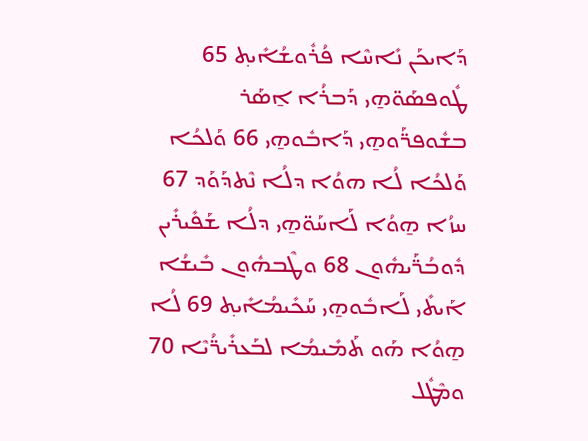ܕܰܐܝܟܰܢ ܢܺܐܚܶܐ ܦܳܪܽܘܫܳܐܺܝܬ݂ 65 ܛܽܘܦܣܰܘ̈ܗ̱ܝ ܕܰܒܪܳܐ ܐ̱ܣܰܪ ܒܫܽܘܦܪ̈ܰܘܗ̱ܝ ܕܰܐܒܽܘܗ̱ܝ 66 ܘܰܠܟܳܐ ܘܰܠܟܳܐ ܠܳܐ ܗܘܳܐ ܕܠܳܐ ܢܶܬܕܰܘܰܕ 67 ܚܙܳܐ ܗ̱ܘܳܐ ܠܰܐܚܰܘ̈ܗ̱ܝ ܕܠܳܐ ܫܰܦܺܝܪܺܝܢ ܕܽܘܒܳܪ̈ܰܝܗܽܘܢ 68 ܘܛܶܒܗܽܘܢ ܒܺܝܫܳܐ ܐܰܝܬܺܝ ܠܰܐܒܽܘܗ̱ܝ ܚܰܟܺܝܡܳܐܺܝܬ݂ 69 ܠܳܐ ܗ̱ܘܳܐ ܗܰܘ ܬܰܡܺܝܡܳܐ ܠܒܰܥܪܺܝܪ̈ܳܝܶܐ 70 ܘܡܶܛܽܠ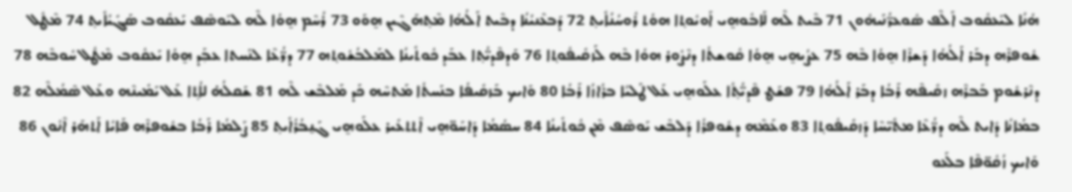ܗܳܢܳܐ ܠܝܰܥܩܽܘܒ ܐܰܠܶܦ ܣܽܘܥܪ̈ܳܢܰܝܗܽܘܢ 71 ܒܶܝܬ ܠܶܗ ܠܰܐܒܽܘܗ̱ܝ ܐܰܘܝܽܘܬ݂ܐ ܗܘܳܬ ܪܽܘܚܳܢܳܐܺܝܬ݂ 72 ܕܰܒܥܶܢܝܳܢܳܐ ܕܒܶܝܬ ܐܰܠܳܗܳܐ ܡܶܬ݂ܗܰܓܶܝܢ ܗ̱ܘܰܘ 73 ܪܳܚܶܡ ܗ̱ܘܳܐ ܠܶܗ ܠܝܰܘܣܶܦ ܝܰܥܩܽܘܒ ܣܰܓܺܝܳܐܺܝܬ݂ 74 ܡܶܛܽܠ ܫܽܘܦܪܶܗ ܕܒܰܪ ܐܰܠܳܗܳܐ ܕܰܫܪܶܐ ܗ̱ܘܳܐ ܒܶܗ 75 ܥܨܳܝܗ̱ܝ ܗ̱ܘܳܐ ܩܽܘܫܬܳܐ ܕܢܶܨܽܘܪ ܗܘܳܐ ܒܶܗ ܠܰܙܩܺܝܦܽܘܬ݂ܐ 76 ܘܰܕܦܶܕܝ̈ܳܬ݂ܐ ܥܒܰܕ ܟܽܘܬܺܝܢܳܐ ܠܡܰܠܒܳܫܽܘܬ݂ܗ 77 ܕܪ̈ܳܥܶܐ ܠܢܰܚܬܐ ܥܒܼܰܕ ܗ̱ܘܳܐ ܝܰܥܩܽܘܒ ܡܶܛܽܠ ܚܽܘܒܶܗ 78 ܕܢܶܪܫܽܘܡ ܒܰܒܪܶܗ ܙܩܺܝܦܶܗ ܪܰܒܳܐ ܕܒܰܪ ܐܰܠܳܗܳܐ 79 ܦܫܰܛ ܦܶܕܝ̈ܳܬ݂ܳܐ ܥܠܰܘܗ̱ܝ ܥܰܠ ܛܰܠܝܳܐ ܒܪܳܐܙܳܐ ܪܰܒܳܐ 80 ܘܰܐܝܟ ܒܰܙܩܺܝܦܳܐ ܒܢܰܚܬܳܐ ܡܰܬܚܶܗ ܟܰܕ ܡܰܠܒܶܫ ܠܶܗ 81 ܫܰܩܠܳܗ̇ ܠܐܳܬ݂ܐ ܥܰܠ ܝܰܡܺܝܢܶܗ ܘܥܰܠ ܣܶܡܳܠܶܗ 82 ܒܡܳܐܢܳܐ ܕܺܐܝܬ ܠܶܗ ܕܪ̈ܳܥܶܐ ܡܬܺܝ̈ܚܶܐ ܕܰܙܩܺܝܦܽܘܬ݂ܐ 83 ܘܥܰܡܶܗ ܕܫܽܘܦܪܳܐ ܕܰܠܒܶܫ ܝܰܘܣܶܦ ܡܶܢ ܟܽܘܬܺܝܢܳܐ 84 ܚܣܳܡܳܐ ܕܰܐܚܰܘ̈ܗ̱ܝ ܐܶܬܬܥܺܝܪ ܥܠܰܘܗ̱ܝ ܓܰܢ̱ܒܳܪܳܐܺܝܬ݂ 85 ܨܰܠܡܳܐ ܪܰܒܳܐ ܒܫܽܘܦܪܶܗ ܦܰܐܝܳܐ ܐܰܬܗܰܪ ܐܶܢܽܘܢ 86 ܘܰܐܝܟ ܙܳܩܽܘ̈ܦܶܐ ܒܠܰܥܘ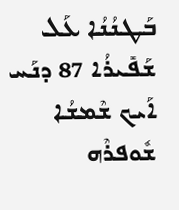ܒܰܛܢܳܢܳܐ ܥܰܠ ܫܰܦܺܝܪܳܐ 87 ܕܢܰܚ ܐܰܝܟ ܫܶܡܫܳܐ ܫܽܘܦܪܶܗ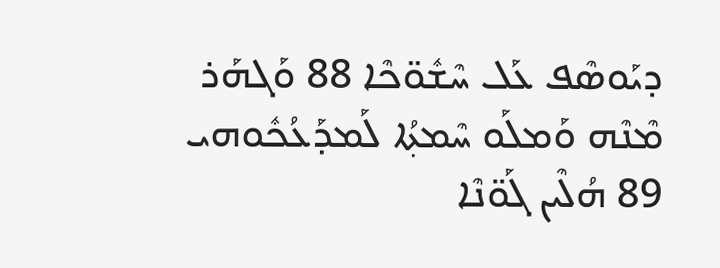ܕܝܰܘܣܶܦ ܥܰܠ ܚܶܫܽܘ̈ܟܶܐ 88 ܘܰܓܗܰܪ ܡܶܢܶܗ ܘܰܡܠܰܘ ܚܶܡܬ݂ܳܐ ܠܰܡܕܰܥܳܟܽܘܗܝ 89 ܗܳܠܶܝܢ ܓܰܘ̈ܢܶܐ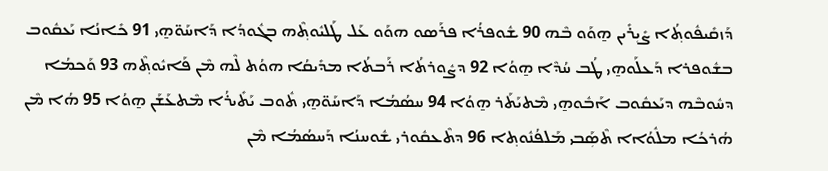ܕܰܙܩܺܝܦܽܘܬ݂ܳܐ ܨܺܝܼܪܺܝܢ ܗ̱ܘܰܘ ܒܶܗ 90 ܫܽܘܦܪܳܐ ܦܪܰܣܘ ܗܘܰܘ ܥܰܠ ܛܰܠܝܽܘܬ݂ܶܗ ܒܓܽܘܕܳܐ ܕܰܐܚܰܘ̈ܗ̱ܝ 91 ܟܺܐܢܳܐ ܝܰܥܩܽܘܒ ܒܫܽܘܦܪܐ ܕܰܥܠܰܘܗ̱ܝ ܛܳܒ ܚܳܕܶܐ ܗ̱ܘܳܐ 92 ܕܨܽܘܪܬܳܐ ܪܰܒܬܳܐ ܡܕܺܝܩܳܐ ܗܘܳܬ ܠܶܗ ܡܶܢ ܦܰܐܝܽܘܬ݂ܶܗ 93 ܘܰܟܡܳܐ ܕܚܽܘܒܶܗ ܕܝܰܥܩܽܘܒ ܐܰܒܽܘܗ̱ܝ ܡܶܬܝܰܬܰܪ ܗ̱ܘܳܐ 94 ܚܣܳܡܳܐ ܕܰܐܚܰܘ̈ܗ̱ܝ ܬܽܘܒ ܝܰܬܺܝܪܳܐ ܡܶܬܥܰܫܰܢ ܗ̱ܘܳܐ 95 ܗܳܐ ܡܶܢ ܗܳܪܟܳܐ ܡܠܽܘܳܐܐ ܬܶܣܼܰܒܝ ܡܰܠܦܳܢܽܘܬ݂ܐ 96 ܕܬܶܥܩܽܘܪܝ ܫܽܘܚܢܳܐ ܕܰܚܣܳܡܳܐ ܡܶܢ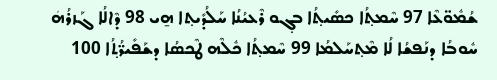ܫܳܡܽܘ̈ܥܶܐ 97 ܚܶܡܬ݂ܳܐ ܟܣܺܝܬ݂ܳܐ ܒܓ݂ܘ ܪܶܥܝܳܢܳܐ ܚܰܠܳܕܺܝܬ݂ܐ ܗ̱ܝ 98 ܕܶܐܠܳܐ ܓܰܙܪܳܗܿ ܚܽܘܒܳܐ ܕܢܰܦܫܳܐ ܠܳܐ ܡܶܬ݂ܚܰܠܡܳܐ 99 ܚܶܡܬ݂ܳܐ ܟܽܠܶܗ ܛܶܟܣܳܐ ܕܫܰܦܺܝܪ̈ܳܬ݂ܳܐ 100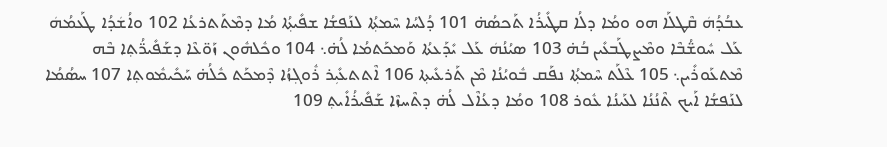ܥܒܳܕܳܗܿ ܩܶܛܠܰܐ ܗܘ ܘܡܳܐ ܕܠܳܐ ܩܛܺܝܪܳܐ ܬܰܟܣܳܗ̇ 101 ܕܳܠܚܳܐ ܚܶܡܬ݂ܳܐ ܠܢܰܦܫܳܐ ܫܦܺܝܬ݂ܳܐ ܡܳܐ ܕܡܶܬܰܬܪܥܳܐ 102 ܘܐܳܫܿܕܳܐ ܛܰܥܡܳܗܿ ܥܰܠ ܚܽܘܫ̈ܳܒܶܐ ܘܡܶܨܛܰܒܥܺܝܢ ܒܳܗ̇ 103 ܣܝܳܢܳܗܿ ܥܰܠ ܝܺܕܰܥܬܳܐ ܘܰܡܟܰܬܡܳܐ ܠܳܗ̇܆ 104 ܘܟܽܠܗܽܘܢ ܙܰܘ̈ܥܶܐ ܕܫܰܦܺܝܪ̈ܳܬ݂ܐ ܒܶܗ ܡܶܬܥܰܘܪܺܝܢ܆ 105 ܥܶܠܰܬ ܚܶܡܬ݂ܳܐ ܢܦܰܩ ܒܽܘܝܳܢܳܐ ܡܶܢ ܬܰܪܥܺܝܬ݂ܐ 106 ܐܶܬܬܥܺܝܼܪ ܪܽܘܓ݂ܙܳܐ ܕܶܡܟܰܬ ܟܽܠܳܗ̇ ܚܰܟܺܝܡܽܘܬ݂ܐ 107 ܚܣܳܡܳܐ ܠܢܰܦܫܳܐ ܐܰܝܟ ܬܶܢܳܢܳܐ ܠܥܰܝܢܳܐ ܥܽܘܪ 108 ܘܡܳܐ ܕܥܳܐܶܠ ܠܳܗ̇ ܕܬܶܚܙܶܐ ܫܰܦܺܝܪܳܐܺܝܬ݂ 109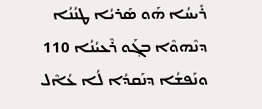ܪܺܝܚܳܐ ܗܰܘ ܣܰܪܝܳܐ ܛܢܳܢܳܐ ܕܢܶܗܘܶܐ ܒܓ݂ܰܘ ܪܶܥܝܳܢܳܐ 110 ܘܢܰܦܫܳܐ ܕܢܰܩܕܳܐ ܠܳܐ ܥܳܐܶܠ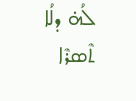ܠܳܗ̇ ܕܠܳܐ ܬܶܣܪܶܐ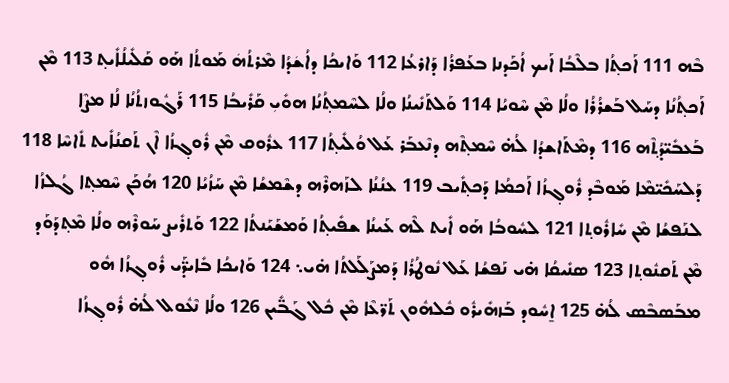ܒܶܗ 111 ܐܰܟܬ݂ܳܐ ܒܠܶܒܳܐ ܐܰܝܟ ܐܳܟܰܕܢܐ ܒܥܰܦܪܳܐ ܕܰܐܪܥܳܐ 112 ܘܰܐܝܟܳܐ ܕܐܳܫܿܕܳܐ ܡܶܪܬܳܗܿ ܡܰܘܬܳܐ ܗܰܘ ܩܰܠܺܝܠܳܐܺܝܬ݂ 113 ܡܶܢ ܐܰܟܬ݂ܳܢܳܐ ܕܚܰܠ ܒܰܫܪܳܪܳܐ ܘܠܳܐ ܡܶܢ ܚܶܘܝܳܐ 114 ܘܰܠܬܰܢܺܝܢܳܐ ܘܠܳܐ ܠܚܶܡܬ݂ܳܢܳܐ ܗܘܺܝܼ ܩܰܪܺܝܒܳܐ 115 ܪܰܓܽܘܙܬܳܢܳܐ ܠܳܐ ܡܨܶܐ ܒܰܥܒܺܝ̈ܕܳܬ݂ܶܗ 116 ܕܡܶܬܰܐܫܕܳܐ ܠܳܗ̇ ܚܶܡܬ݂ܶܗ ܕܢܶܥܒܰܪ ܥܰܠ ܘܳܠܺܝܬ݂ܳܐ 117 ܥܪܽܘܩ ܡܶܢ ܪܽܘܓ݂ܙܳܐ ܐܶܢ ܬܰܩܢܳܐܺܝܬ ܬܺܐܚܶܐ 118 ܕܰܠܚܰܟܺܝ̈ܡܶܐ ܡܰܘܒܶܕ ܪܽܘܓ݂ܙܳܐ ܐܰܟܡܳܐ ܕܰܟܬ݂ܺܝܒ 119 ܥܢܳܢܳܐ ܠܙܰܗܪܶܗ ܕܫܶܡܫܳܐ ܡܶܢ ܚܰܙܳܝܳܐ 120 ܗܳܟܰܢ ܚܶܡܬ݂ܐ ܓܳܠܙܳܐ ܠܢܰܦܫܳܐ ܡܶܢ ܚܺܐܪܽܘܬ݂ܐ 121 ܠܚܽܘܒܳܐ ܗܰܘ ܐܺܝܬ ܠܶܗ ܥܰܝܢܳܐ ܫܦܺܝܬ݂ܳܐ ܘܰܡܫܰܝܰܢܬܳܐ 122 ܘܰܬܪܺܝܨ ܚܰܘܪܶܗ ܘܠܳܐ ܡܶܬ݂ܕܰܘܰܕ ܡܶܢ ܬܰܩܢܽܘܬ݂ܐ 123 ܣܢܺܝܩܳܐ ܗ̇ܝ ܢܰܦܫܳܐ ܥܰܠ ܢܽܘܛܳܪܳܐ ܕܰܡܨܰܠܰܠܬܳܐ ܗ̇ܝ܆ 124 ܘܰܐܝܟܳܐ ܒܺܐܝܕ̈ܰܝ ܪܽܘܓ݂ܙܳܐ ܗܽܘ ܡܒܰܣܒܶܣ ܠܳܗ̇ 125 ܐ̱ܚܽܘܕ ܒܰܙܗܺܝܪܽܘ ܟܽܠܗܽܘܢ ܬܰܪ̈ܥܶܐ ܡܶܢ ܟܽܠ ܓܰܒ̈ܺܝܢ 126 ܘܠܳܐ ܢܶܥܽܘܠ ܠܳܗ̇ ܪܽܘܓ݂ܙܳܐ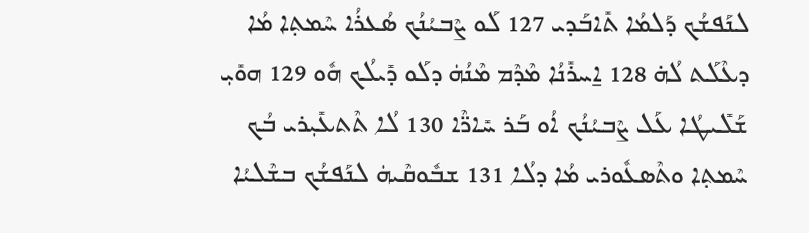ܠܢܰܦܫܳܟ ܕܰܠܡܳܐ ܬܺܐܒܰܕܝ 127 ܠܰܘ ܨܶܒܝܳܢܳܟ ܣܳܥܪܳܐ ܚܶܡܬ݂ܐ ܡܳܐ ܕܥܶܠܰܬ ܠܳܗ̇ 128 ܐ̱ܚܪܺܢܳܐ ܡܶܕܶܡ ܡܶܢܳܗܿ ܕܠܰܘ ܕܺܝܠܳܟ ܗܽܘ 129 ܗܘܺܝܼ ܫܰܠܺܝܛܳܐ ܥܰܠ ܨܶܒܝܳܢܳܟ ܐܳܘ ܒܰܪ ܚܺܐܪ̈ܶܐ 130 ܠܳܐ ܬܶܬܥܺܝܼܪܝ ܒܳܟ ܚܶܡܬ݂ܐ ܘܬܶܣܥܽܘܪܝ ܡܳܐ ܕܠܳܐ 131 ܫܒܽܘܩܶܝܗܿ ܠܢܰܦܫܳܟ ܒܫܶܠܝܳܐ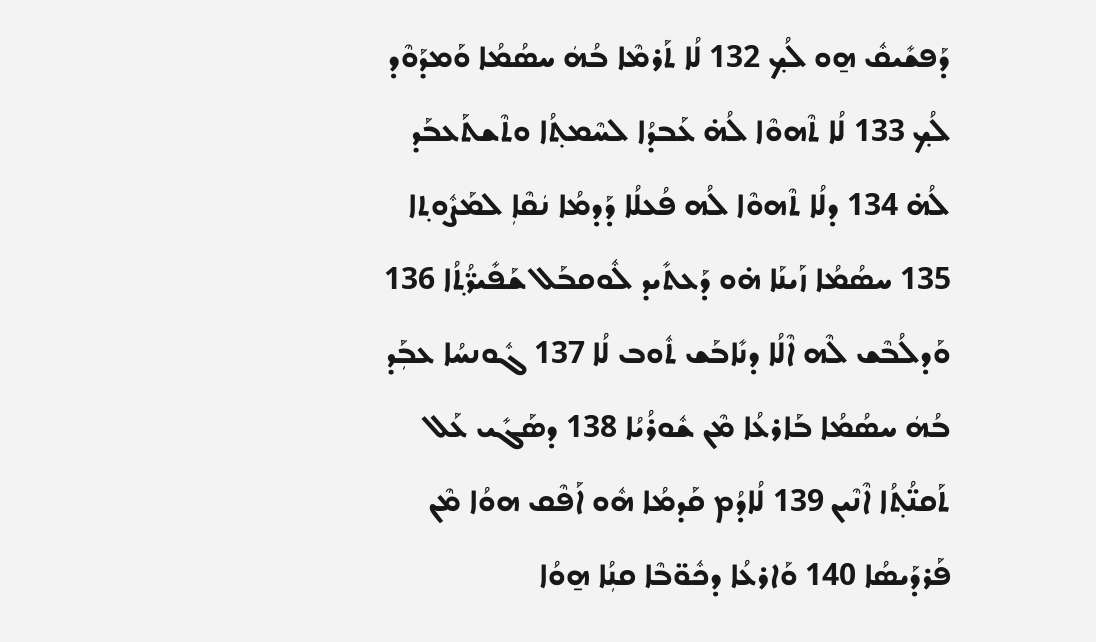ܕܰܦܫܺܝܩܽ ܗ̱ܘ ܠܳܟ݂ 132 ܠܳܐ ܬܰܪܡܶܐ ܒܳܗܿ ܚܣܳܡܳܐ ܘܰܡܕܰܘܶܕ ܠܳܟ݂ 133 ܠܳܐ ܬܶܗܘܶܐ ܠܳܗ̇ ܥܰܒܕܳܐ ܠܚܶܡܬ݂ܳܐ ܘܬܶܫܬܰܥܒܰܕ ܠܳܗ̇ 134 ܕܠܳܐ ܬܶܗܘܶܐ ܠܳܗ ܦܳܥܠܳܐ ܕܰܕܡܳܐ ܢܿܩܶܐܼ ܠܡܰܨܽܘܬ݂ܐ 135 ܚܣܳܡܳܐ ܙܰܝܢܰܐ ܗ̇ܘ ܕܰܥܬܺܝܕ ܠܽܘܩܒܰܠ ܫܰܦܺܝܪ̈ܳܬ݂ܳܐ 136 ܘܰܕܠܳܒܶܫ ܠܶܗ ܐܶܠܳܐ ܕܢܺܐܒܰܫ ܬܽܘܒ ܠܳܐ 137 ܓܽܘܢܚܳܐ ܥܒܼܰܕ ܒܳܗܿ ܚܣܳܡܳܐ ܒܰܐܪܥܳܐ ܡܶܢ ܫܽܘܪܳܝܳܐ 138 ܕܣܰܓܺܝ ܥܰܠ ܬܰܩܢ̈ܳܬ݂ܳܐ ܐܶܢܶܝܢ 139 ܠܳܐܕܳܡ ܩܰܕܡܳܐ ܗܽܘ ܐܰܦܶܩ ܗܘܳܐ ܡܶܢ ܦܰܪܕܰܝܣܳܐ 140 ܘܰܐܪܥܳܐ ܕܟܽܘ̈ܒܶܐ ܩܢܼܳܐ ܗ̱ܘܳܐ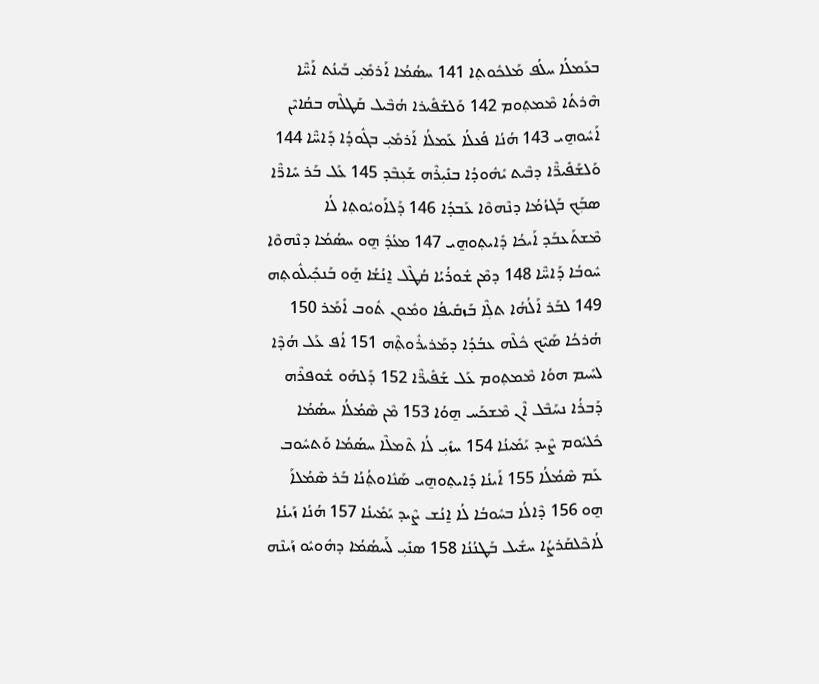ܒܥܰܡܠܳܐ ܚܠܳܦ ܡܰܠܟܽܘܬ݂ܐ 141 ܚܣܳܡܳܐ ܐܰܪܡܺܝܼ ܒܰܝܢܳܬ ܐܰܚ̈ܶܐ ܗܶܪܬܳܐ ܡܶܡܬ݂ܘܡ 142 ܘܰܠܫܰܦܺܝܪܐ ܗܳܒܶܝܠ ܩܰܛܠܶܗ ܒܩܳܐܝܶܢ ܐܰܚܽܘܗ̱ܝ 143 ܗܳܢܳܐ ܦܳܥܠܳܐ ܥܰܡܠܳܐ ܐܰܪܡܺܝܼ ܒܓܽܘܕܳܐ ܕܰܐܚ̈ܶܐ 144 ܘܰܠܫܰܦܺܝܪ̈ܶܐ ܕܒܶܝܬ ܝܺܗܽܘܕܳܐ ܒܢܺܝܼܪܶܗ ܫܰܥܼܒܶܕ 145 ܥܰܠ ܒܰܪ ܚܺܐܪ̈ܶܐ ܣܒܼܰܟ ܒܰܓܙܳܡܳܐ ܕܢܶܗܘܶܐ ܥܰܒܕܳܐ 146 ܕܰܠܐܰܘܝܽܘܬ݂ܐ ܠܳܐ ܡܶܫܬܰܥܒܰܕ ܐܰܝܟܳܐ ܕܺܐܝܬ݂ܘܗ̱ܝ 147 ܡܥܳܕܽ ܗ̱ܘ ܚܣܳܡܳܐ ܕܢܶܗܘܶܐ ܚܽܘܒܳܐ ܕܰܐܚ̈ܶܐ 148 ܕܡܶܢ ܫܽܘܪܳܝܳܐ ܩܳܛܶܠ ܐ̱ܢܳܫܳܐ ܗ̱ܰܘ ܒܰܢܟ݂ܺܝܠܽܘܬ݂ܗ 149 ܠܒܰܪ ܐܰܠܳܗܳܐ ܬܠܼܶܐ ܒܰܙܩܺܝܦܳܐ ܘܡܽܘܢ ܬܽܘܒ ܐܺܡܰܪ 150 ܗܳܪܟܳܐ ܣܰܝܶܟ ܟܽܠܶܗ ܥܒܳܕܳܐ ܕܡܰܪܝܪܽܘܬ݂ܶܗ 151 ܐܳܦ ܥܰܠ ܗܳܕܶܐ ܠܚܺܝܡ ܗܘܳܐ ܡܶܡܬ݂ܘܡ ܥܰܠ ܫܰܦܺܝܪ̈ܶܐ 152 ܕܰܠܗܰܘ ܫܽܘܦܪܶܗ ܕܰܒܪܳܐ ܢܚܰܒܶܠ ܐܶܢ ܡܶܫܟܰܚ ܗ̱ܘܳܐ 153 ܡܶܢ ܣܶܡܳܠܳܐ ܚܣܳܡܳܐ ܟܽܠܝܽܘܡ ܨܶܝܕ ܝܰܡܺܝܢܳܐ 154 ܚܙܺܝܼ ܠܳܐ ܬܶܡܠܶܐ ܚܣܳܡܳܐ ܘܰܬܚܽܘܒ ܥܰܡ ܣܶܡܳܠܳܐ 155 ܐܰܝܢܳܐ ܕܺܐܝܬ݂ܘܗ̱ܝ ܣܰܢܽܐܘܬ݂ܳܢܳܐ ܒܰܪ ܣܶܡܳܠܐܰ ܗ̱ܘ 156 ܕܶܐܠܳܐ ܒܚܽܘܒܳܐ ܠܳܐ ܐ̱ܢܳܫ ܨܶܝܕ ܝܰܡܺܝܢܳܐ 157 ܗܳܢܳܐ ܙܰܝܢܳܐ ܠܳܐܟܶܠܩܰܪܨܳܐ ܚܫܺܝܠ ܒܰܛܢܳܢܳܐ 158 ܣܢܺܝܼ ܠܰܚܣܳܡܳܐ ܕܗܽܘܝܽܘ ܙܰܝܢܶܗ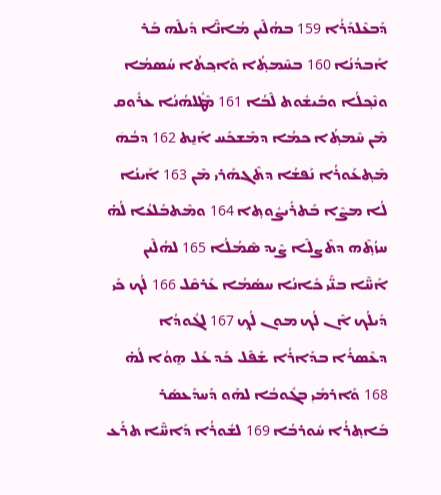ܕܰܒܥܶܠܕܰܪܳܐ 159 ܒܗܳܠܶܝܢ ܡܳܐܢ̈ܶܐ ܕܺܝܠܶܗ ܒܰܪ ܐܰܒܕܳܢܳܐ 160 ܒܚܶܡܬ݂ܳܐ ܘܰܐܟ݂ܬܳܐ ܚܳܣܡܳܐ ܘܢܶܟ݂ܠܳܐ ܘܒܺܝܫܽܘܬ ܠܶܒܳܐ 161 ܡܶܛܽܠܗܳܢܳܐ ܥܪܽܘܩ ܡܶܢ ܚܶܡܬ݂ܳܐ ܟܡܳܐ ܕܡܶܫܟܰܚ ܐܰܢ̱ܬ 162 ܕܒܳܗܿ ܡܶܬ݂ܥܰܘܪܳܐ ܢܰܦܫܳܐ ܕܬܶܓܗܰܪܝ ܡܶܢ 163 ܐܰܝܢܳܐ ܠܳܐ ܡܨܶܐ ܒܰܬܪܺܝܨܽܘܬ݂ܐ 164 ܘܡܶܬܒܰܠܥܳܐ ܠܳܗ̇ ܚܙܳܬ݂ܶܗ ܕܬܶܨܠܶܐ ܨܶܝܕ ܣܶܡܳܠܳܐ 165 ܠܗܳܠܶܝܢ ܐܰܚ̈ܶܐ ܒܢ̈ܰܝ ܟܺܐܢܳܐ ܚܣܳܡܳܐ ܥܰܪܩܶܠ 166 ܠܳܟ ܟܰܝ ܕܺܝܠܳܟ ܐܶܢ ܠܳܟ ܡܘܢ ܠܳܟ݂ 167 ܠܓܽܘܕܳܐ ܕܥܶܣܪܳܐ ܒܕܰܐܪܳܐ ܫܰܦܶܠ ܟܰܕ ܥܰܠ ܗ̱ܘܳܐ ܠܳܗ̇ 168 ܘܰܐܪܡܺܝܼ ܒܓܽܘܒܳܐ ܠܗܰܘ ܕܰܚܕܰܥܣܰܪ ܒܰܐܬ݂ܪܳܐ ܚܽܘܪܒܳܐ 169 ܠܫܽܘܪܳܐ ܕܰܐܚ̈ܶܐ ܬܪܰܥ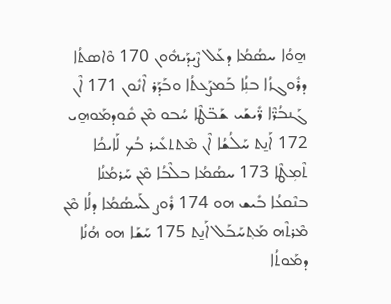ܗ̱ܘܳܐ ܚܣܳܡܳܐ ܕܥܰܠ ܨܶܝܕܰܝܗܽܘܢ 170 ܘܶܐܣܬܳܐ ܕܪܽܘܓܙܳܐ ܒܢܼܳܐ ܒܰܡܨܰܥܬܳܐ ܘܒܰܕܰܪ ܐܶܢܽܘܢ 171 ܐܶܢ ܓܰܢܒܳܪ̈ܶܐ ܪ̈ܺܝܫܰܝ ܫܰܒ̈ܛܶܐ ܚܳܒܘ ܡܶܢ ܩܽܘܕܡܰܘܗ̱ܝ 172 ܐܰܢ̱ܬ ܚܰܠܳܫܳܐ ܐܶܢ ܡܶܬܬܥܺܝܪ ܒܳܟ ܠܰܐܝܟܳܐ ܬܶܡܼܛܶܐ 173 ܚܣܳܡܳܐ ܒܠܶܒܳܐ ܡܶܢ ܚܰܪܡܳܢܳܐ ܒܢܶܩܥܳܐ ܒܺܝܫ ܗܘ 174 ܪܽܘܨ ܠܰܚܣܳܡܳܐ ܕܠܳܐ ܡܶܢ ܡܶܪܬܶܗ ܡܰܬ݂ܚܰܒܰܠ ܐܰܢ̱ܬ 175 ܚܰܫܰܐ ܗܘ ܗܳܢܳܐ ܕܡܰܘܬܳܐ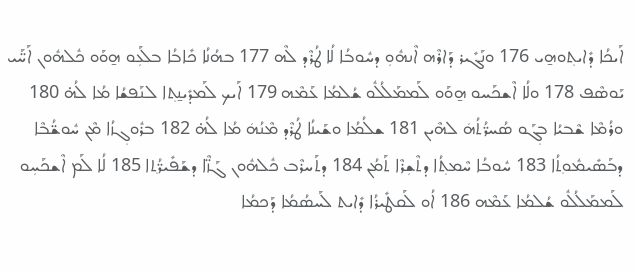ܐܰܝܟܳܐ ܕܺܐܝܬ݂ܘܗ̱ܝ 176 ܘܢܰܓܺܝܪ ܕܰܐܪܶܗ ܐܶܢܗܽܘܼ ܕܚܽܘܒܳܐ ܠܳܐ ܛܳܪܶܕ ܠܶܗ 177 ܒܗܳܢܳܐ ܟܺܐܒܳܐ ܒܠܰܥܼܘ ܗ̱ܘܰܘ ܟܽܠܗܽܘܢ ܐܰܚ̈ܰܝ ܝܰܘܣܶܦ 178 ܘܠܳܐ ܐܶܫܟܰܚܘ ܗ̱ܘܰܘ ܠܰܡܡܰܠܳܠܽܘ ܫܳܠܡܳܐ ܥܰܡܶܗ 179 ܐܰܝܟ ܠܰܡܕܺܝܢ̱ܬ݂ܐ ܠܢܰܦܫܳܐ ܡܳܐ ܠܳܗ̇ 180 ܘܪܳܡܶܐ ܫܶܒܝܳܐ ܒܓ݂ܰܘ ܣܳܚܪ̈ܳܬܳܗܿ ܠܗܶܝܢ 181 ܫܠܳܡܳܐ ܘܫܰܝܢܳܐ ܛܳܪܶܕ ܡܶܢܳܗܿ ܡܳܐ ܠܳܗ̇ 182 ܒܪܽܘܓ݂ܙܳܐ ܡܶܢ ܚܽܘܫ̈ܳܒܶܐ ܕܒܰܣܺܝܡܽܘܬ݂ܳܐ 183 ܚܽܘܒܳܐ ܚܶܡܬ݂ܳܐ ܕܬܶܫܼܪܶܐ ܬܰܡܳܢ 184 ܕܬܰܚܪܶܒ ܟܽܠܗܽܘܢ ܓܰܙ̈ܶܐ ܕܫܰܦܺܝܪ̈ܳܬ݂ܐ 185 ܠܳܐ ܠܰܡ ܐܶܫܟܰܚܼܘ ܠܰܡܡܰܠܳܠܽܘ ܫܳܠܡܳܐ ܥܰܡܶܗ 186 ܐܳܘ ܠܰܩܛܺܝܪܳܐ ܕܺܐܝܬ ܠܰܚܣܳܡܳܐ ܕܰܟܡܳܐ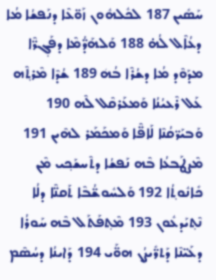ܚܰܣܺܝܢ 187 ܠܟܽܠܗܽܘܢ ܙܰܘ̈ܥܶܐ ܕܢܰܦܫܳܐ ܡܳܐ ܕܥܳܐܶܠ ܠܳܗ̇ 188 ܘܰܠܗܰܕ̈ܳܡܶܐ ܕܦܰܓ݂ܪ̈ܶܐ ܡܕܰܘܶܕ ܡܳܐ ܕܫܳܪܶܐ ܒܳܗܿ 189 ܫܳܕܶܐ ܡܶܪܬ݂ܶܗ ܥܰܠ ܪܶܥܝܳܢܳܐ ܘܰܡܥܰܪܩܶܠ ܠܶܗ 190 ܘܰܒܝܰܪ̈ܩܳܢܶܐ ܠܰܐܦ̈ܶܐ ܘܰܡܟܰܡܰܪ ܠܗܶܝܢ 191 ܡܶܨܛܰܒܥܳܐ ܒܶܗ ܢܰܦܫܳܐ ܕܬܶܚܫܰܟ݂ܝ ܡܶܢ ܟܺܐܢܽܘܬ݂ܳܐ 192 ܘܰܠܚܽܘܫ̈ܳܒܶܐ ܬܰܩܢ̈ܶܐ ܕܠܳܐ ܢܶܬ݂ܝܰܕܥܽܘܢ 193 ܡܶܬ݂ܦܰܬܰܠ ܒܶܗ ܚܰܘܪܳܐ ܕܥܰܝ̈ܢܶܐ ܕܰܬܪ̈ܺܝܨܳܢ ܗܘ̈ܰܝ 194 ܕܰܐܝܢܳܐ ܕܚܳܣܶܡ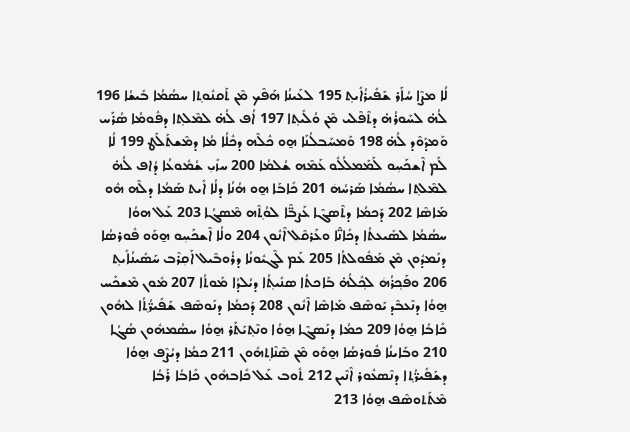ܠܳܐ ܡܨܶܐ ܚܳܐܰܪ ܫܰܦܺܝܪܳܐܺܝܬ݂ 195 ܠܥܰܝܢܳܐ ܗܰܦܶܟ ܡܶܢ ܬܰܩܢܽܘܬ݂ܐ ܚܣܳܡܳܐ ܒܺܝܫܳܐ 196 ܠܳܗ̇ ܠܚܰܘܪܳܗ̇ ܕܬܶܦܶܠܝ ܡܶܢ ܘܳܠܺܝܬ݂ܐ 197 ܐܳܦ ܠܳܗ̇ ܠܡܶܠܬ݂ܐ ܕܦܽܘܡܳܐ ܣܳܪܰܚ ܘܰܡܕܰܘܶܕ ܠܳܗ̇ 198 ܘܰܡܚܰܒܠܳܢܰܐ ܗ̱ܘ ܟܽܠܶܗ ܕܟܽܠܳܐ ܡܳܐ ܕܡܶܫܬܰܠܰܛ 199 ܠܳܐ ܠܰܡ ܐܶܫܟܰܚܼܘ ܠܰܡܰܡܠܳܠܽܘ ܥܰܡܶܗ ܫܳܠܡܳܐ 200 ܚܙܺܝܼ ܫܳܡܽܘܥܳܐ ܕܳܐܦ ܠܳܗ̇ ܠܡܶܠܬ݂ܐ ܚܣܳܡܳܐ ܣܰܪܚܳܗܿ 201 ܟܺܐܒܰܐ ܗ̱ܘ ܗܳܢܳܐ ܕܠܳܐ ܐܺܝܬ ܣܰܡܳܐ ܕܠܶܗ ܗܽܘ ܡܰܐܣܶܐ 202 ܕܰܟܡܳܐ ܕܬܶܣܓܶܐ ܥܰܨܒ̈ܶܐ ܠܘܳܬ݂ܶܗ ܡܶܣܓܳܐ 203 ܥܰܠ ܗܘܳܐ ܚܣܳܡܳܐ ܠܣܺܝܥܬܳܐ ܕܟܺܐܢ̈ܶܐ ܘܥܰܪܩܶܠ ܐܶܢܽܘܢ 204 ܘܠܳܐ ܐܶܫܟܰܚܼܘ ܗ̱ܘܰܘ ܦܽܘܪܣܳܐ ܕܢܰܡܕܽܘܢ ܡܶܢ ܡܰܦܽܘܠܬܳܐ 205 ܥܰܡ ܠܶܓܝܽܘܢܳܐ ܕܪܳܘܒܶܝܠ ܐܰܩܼܪܶܒ ܚܰܣܺܝܢܳܐܺܝܬ݂ 206 ܘܦܰܟ݂ܪܳܗܿ ܠܟ݂ܽܠܳܗ̇ ܒܰܐܟܬܳܐ ܣܢܺܝܬ݂ܳܐ ܕܝܳܠܕܳܐ ܡܰܘܬܳܐ 207 ܡܽܘܢ ܡܶܫܟܰܚ ܗ̱ܘܳܐ ܕܢܶܥܒܶܕ ܝܰܘܣܶܦ ܡܰܐܣܶܐ ܐܶܢܽܘܢ 208 ܕܰܟܡܳܐ ܕܢܰܘܣܶܦ ܫܰܦܺܝܪ̈ܳܬ݂ܳܐ ܠܗܽܘܢ ܟܺܐܒܳܐ ܗ̱ܘܳܐ 209 ܟܡܳܐ ܕܢܰܣܓܶܐ ܗ̱ܘܳܐ ܘܢܶܬ݂ܝܰܬܰܪ ܗ̱ܘܳܐ ܚܣܳܡܗܽܘܢ ܣܳܓܳܐ 210 ܘܒܰܐܝܢܳܐ ܦܽܘܪܣܳܐ ܗ̱ܘܰܘ ܡܶܢ ܣܶܢܶܐܬ݂ܗܽܘܢ 211 ܟܡܳܐ ܕܝܳܨܶܦ ܗ̱ܘܳܐ ܕܫܰܦܺܝܪ̈ܳܬ݂ܐ ܕܢܶܣܥܽܘܪ ܐܶܢܶܝܢ 212 ܬܽܘܒ ܥܰܠ ܟܺܐܒܗܽܘܢ ܟܺܐܒܳܐ ܪܰܒܳܐ ܡܶܬܰܬܘܣܶܦ ܗ̱ܘܳܐ 213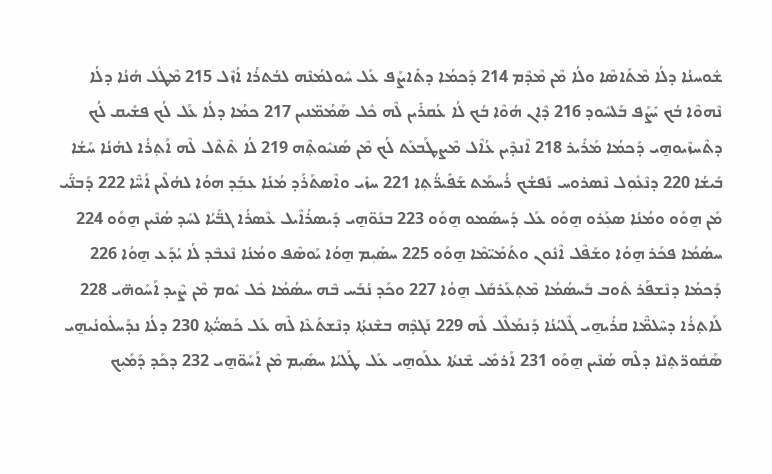ܫܽܘܚܢܳܐ ܕܠܳܐ ܡܶܬܰܐܣܶܐ ܘܠܳܐ ܡܶܢ ܡܶܕܶܡ 214 ܕܰܟܡܳܐ ܕܬܺܐܨܰܦ ܥܰܠ ܚܽܘܠܡܳܢܶܗ ܠܒܳܬܪܳܐ ܐܳܙܶܠ 215 ܡܶܛܽܠ ܗܳܢܳܐ ܕܠܳܐ ܢܶܗܘܶܐ ܒܳܟ ܝܺܨܰܦ ܒܰܠܚܽܘܕ 216 ܕܶܐܢ ܗܳܘܶܐ ܒܳܟ ܠܳܐ ܥܳܩܪܺܝܢ ܠܶܗ ܟܽܠ ܣܰܡܳܡ̈ܢܝܢ 217 ܟܡܳܐ ܕܠܳܐ ܥܰܠ ܠܳܟ ܦܫܺܝܩ ܠܳܟ ܕܬܶܚܙܶܝܘܗ̱ܝ ܕܰܟܡܳܐ ܡܰܪܺܝܪ 218 ܐܶܢܕܶܝܢ ܥܳܐܶܠ ܡܶܨܛܰܒܥܰܬ ܠܳܟ ܡܶܢ ܣܰܢܝܽܘܬ݂ܶܗ 219 ܠܳܐ ܬܶܬܶܠ ܠܶܗ ܐܰܬ݂ܪܳܐ ܠܗܳܢܳܐ ܚܰܫܳܐ ܒܺܝܫܳܐ 220 ܕܢܶܥܽܘܼܠ ܢܶܣܪܘܚ ܢܰܦܫܳܟ ܪܳܚܡܰܬ ܫܰܦܺܝܪ̈ܳܬ݂ܐ 221 ܚܙܺܝ ܘܐܶܣܬܰܪܰܕ ܡܳܢܳܐ ܥܒܼܰܕ ܗܘܳܐ ܠܗܳܠܶܝܢ ܐܰܚ̈ܶܐ 222 ܕܰܒܢ̈ܰܝ ܡܰܢ ܗ̱ܘܰܘ ܘܡܳܢܳܐ ܣܥܼܰܪܘ ܗ̱ܘܰܘ ܥܰܠ ܕܰܚܣܰܡܘ ܗ̱ܘܰܘ 223 ܒܢܰܘ̈ܗ̱ܝ ܕܺܝܣܪܳܐܶܝܠ ܥܶܣܪܳܐ ܓܒ̈ܰܝܳܐ ܠܚܰܕ ܣܳܢܶܝܢ ܗ̱ܘܰܘ 224 ܚܣܳܡܳܐ ܦܟܰܪ ܗ̱ܘܳܐ ܘܫܰܦܶܠ ܐܶܢܽܘܢ ܘܬܰܡܺܝ̈ܡܶܐ ܗ̱ܘܰܘ 225 ܚܣܺܝܼܡ ܗ̱ܘܳܐ ܝܰܘܣܶܦ ܘܡܳܢܳܐ ܢܶܥܒܶܕ ܠܳܐ ܝܳܕܰܥ ܗ̱ܘܳܐ 226 ܕܰܟܡܳܐ ܕܢܶܫܦܰܪ ܬܽܘܒ ܒܰܚܣܳܡܳܐ ܡܶܬ݂ܥܰܪܩܰܠ ܗ̱ܘܳܐ 227 ܘܟܰܕ ܢܳܒܰܚ ܒܶܗ ܚܣܳܡܳܐ ܟܽܠ ܝܽܘܡ ܡܶܢ ܨܶܝܕ ܐܰܚܰܘܗ̈ܝ 228 ܠܰܐܬ݂ܪܳܐ ܕܚܶܠܡ̈ܶܐ ܩܪܳܝܗ̱ܝ ܓܶܠܝܳܢܳܐ ܕܰܢܡܰܠܶܠ ܠܶܗ 229 ܢܰܓܕܶܗ ܒܫܶܢܬ݂ܳܐ ܕܢܶܫܬܰܥܶܐ ܠܶܗ ܥܰܠ ܟܰܣܝ̈ܳܬ݂ܐ 230 ܕܠܳܐ ܢܕܰܚܠܽܘܢܳܝܗ̱ܝ ܣܰܩܽܘܪ̈ܬ݂ܢܶܐ ܕܠܶܗ ܣܳܢܶܝܢ ܗ̱ܘܰܘ 231 ܐܰܪܡܺܝ ܫܶܢܬܳܐ ܥܠܰܘܗ̱ܝ ܥܰܠ ܛܰܠܝܳܐ ܚܣܺܝܼܡ ܡܶܢ ܐܰܚܰܘ̈ܗ̱ܝ 232 ܕܟܰܕ ܕܰܡܺܝܼܟ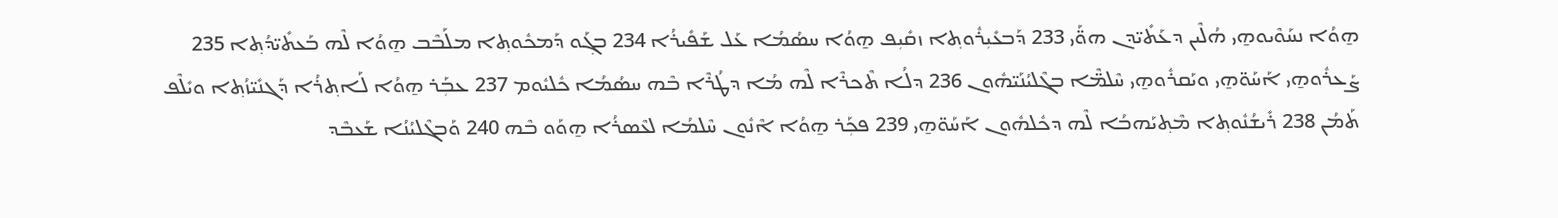ܗ̱ܘܳܐ ܢܚܰܘܶܝܘܗ̱ܝ ܗܳܠܶܝܢ ܕܥܰܬܺܝ̈ܕܢ ܗܘ̈ܰܝ 233 ܕܰܒܥܺܝܼܪܽܘܬ݂ܐ ܙܩܺܝܼܦ ܗ̱ܘܳܐ ܚܣܳܡܳܐ ܥܰܠ ܫܰܦܺܝܪܳܐ 234 ܒܓ݂ܰܘ ܕܰܡܟܽܘܬ݂ܐ ܡܠܰܒܶܒ ܗ̱ܘܳܐ ܠܶܗ ܒܰܥܬܺܝ̈ܕܳܬ݂ܐ 235 ܨܰܥܪܽܘܗ̱ܝ ܐܰܚܰܘ̈ܗ̱ܝ ܘܝܰܩܪܽܘܗ̱ܝ ܚܶܠܡ̈ܶܐ ܒܓܶܠܝܳܢܰܝ̈ܗܽܘܢ 236 ܕܠܳܐ ܬܶܟܪܶܐ ܠܶܗ ܡܳܐ ܕܛܳܪܶܐ ܒܶܗ ܚܣܳܡܳܐ ܟܽܠܝܽܘܡ 237 ܥܒܼܰܪ ܗ̱ܘܳܐ ܠܰܐܬ݂ܪܳܐ ܕܰܓܢܺܝ̈ܙܳܬ݂ܐ ܘܝܺܠܶܦ ܬܰܡܳܢ 238 ܪܺܝܫܳܢܽܘܬ݂ܐ ܡܶܬ݂ܝܰܗܒܳܐ ܠܶܗ ܕܟܽܠܗܽܘܢ ܐܰܚܰܘ̈ܗ̱ܝ 239 ܦܟܼܰܪ ܗ̱ܘܳܐ ܐܶܢܽܘܢ ܚܶܠܡܳܐ ܠܥܶܣܪܳܐ ܗ̱ܘܰܘ ܒܶܗ 240 ܘܰܒܓܶܠܝܳܢܳܐ ܫܰܥܒܶܕ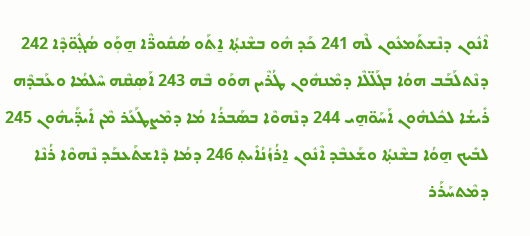ܐܶܢܽܘܢ ܕܢܶܫܬܰܡܥܽܘܢ ܠܶܗ 241 ܟܰܕ ܗܽܘ ܒܫܶܢܬ݂ܳܐ ܐ̱ܬܰܘ ܣܳܩܽܘܪ̈ܶܐ ܗ̱ܘܼܰܘ ܣܳܓ݂ܽܘ̈ܕܶܐ 242 ܕܢܶܬܠܰܒܰܒ ܗܘܳܐ ܒܓܰܠ̈ܠܶܐ ܕܡܶܢܗܽܘܢ ܛܳܪܶܝܢ ܗܘܰܘ ܒܶܗ 243 ܐܰܣܼܩܶܗ ܚܶܠܡܳܐ ܘܥܰܒܕܶܗ ܪܺܝܫܳܐ ܠܟܽܠܗܽܘܢ ܐܰܚܰܘ̈ܗ̱ܝ 244 ܕܢܶܗܘܶܐ ܒܣܰܒܪܳܐ ܡܳܐ ܕܡܶܨܛܰܥܰܪ ܡܶܢ ܐܺܝܕ̈ܰܝܗܽܘܢ 245 ܠܒܺܝܟ ܗ̱ܘܳܐ ܒܫܶܢܬ݂ܳܐ ܘܫܰܥܒܶܕ ܐܶܢܽܘܢ ܐ̱ܪܳܙܳܢܳܐܺܝܬ݂ 246 ܕܡܳܐ ܕܶܐܫܬܰܥܒܰܕ ܢܶܗܘܶܐ ܪܳܢܶܐ ܕܡܶܬܚܰܪܰܪ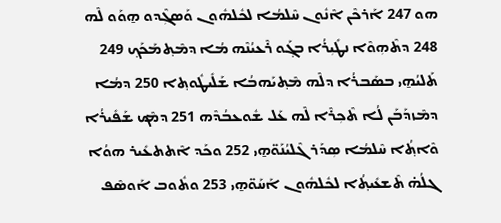ܗܘ 247 ܐܰܪܟܶܢ ܐܶܢܽܘܢ ܚܶܠܡܳܐ ܠܟܽܠܗܽܘܢ ܘܰܣܓܼܶܕܘ ܗ̱ܘܰܘ ܠܶܗ 248 ܕܬܶܗܼܘܶܐ ܢܛܺܝܼܪܳܐ ܒܓ݂ܰܘ ܪܶܥܝܳܢܶܗ ܡܳܐ ܕܡܶܬ݂ܡܰܟܰܟ݂ 249 ܬܰܠܝܳܗ̱ܝ ܒܣܰܒܪܳܐ ܕܠܶܗ ܡܶܬ݂ܝܰܗܒܳܐ ܫܰܠܺܝܛܽܘܬ݂ܐ 250 ܕܡܳܐ ܕܡܶܙܕܰܒܰܢ ܠܳܐ ܬܶܟܼܪܶܐ ܠܶܗ ܥܰܠ ܫܽܘܥܒܳܕܶܗ 251 ܕܡܶܟ ܫܰܦܺܝܪܳܐ ܘܶܐܬ݂ܳܐ ܚܶܠܡܳܐ ܣܼܕܰܪ ܓܶܠܝܳܢܰܘ̈ܗ̱ܝ 252 ܘܟܰܕ ܐܶܬܬܥܺܝܪ ܗܘܳܐ ܓܠܳܗ̇ ܬܶܫܥܺܝܬ݂ܳܐ ܠܟܽܠܗܽܘܢ ܐܰܚܰܘ̈ܗ̱ܝ 253 ܘܬܽܘܒ ܐܰܘܣܶܦ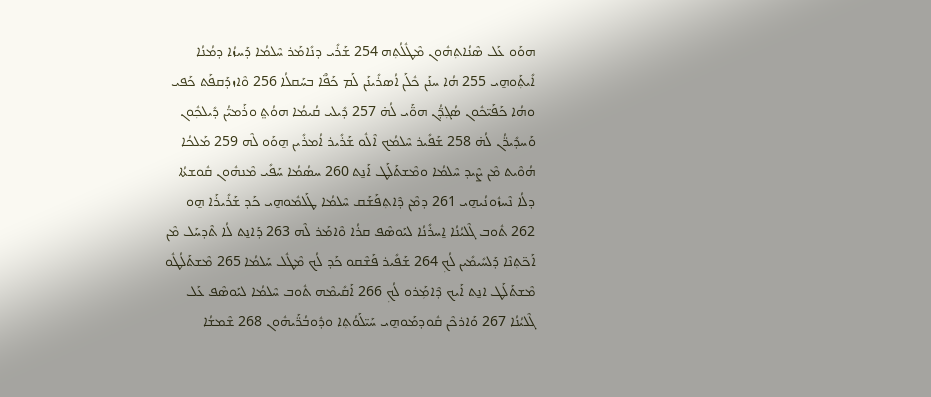ܗܘܰܘ ܥܰܠ ܣܶܢܳܐܬ݂ܗܽܘܢ ܡܶܛܽܠܳܬ݂ܗ 254 ܫܰܪܺܝ ܕܢܺܐܡܰܪ ܚܶܠܡܳܐ ܕܰܚܙܳܐ ܕܡܳܢܳܐ ܐܺܝܬ݂ܰܘܗ̱ܝ 255 ܗܳܐ ܚܢܰܢ ܟܽܠܰܢ ܐܳܣܪܺܝܢܰܢ ܠܰܡ ܟܰܦ̈ܶܐ ܒܚܰܩܠܳܐ 256 ܘܶܐܙܕܰܩܦܰܬ ܟܰܦܝ ܘܗܳܐ ܟܰܦܰܝ̈ܟܽܘܢ ܣܳܓ݂ܕ̈ܳܢ ܗܘ̈ܰܝ ܠܳܗ̇ 257 ܕܺܝܠܝ ܩܳܝܡܳܐ ܗܘܳܬ݀ ܘܪܰܡܝ̈ܳܢ ܕܺܝܠܟ݂ܽܘܢ ܘܰܚܕܺܝܪ̈ܳܢ ܠܳܗ̇ 258 ܫܰܦܺܝܪ ܚܶܠܡܳܟ ܐܶܠܽܘ ܫܰܪܺܝܪ ܐܳܡܪܺܝܢ ܗ̱ܘܰܘ ܠܶܗ 259 ܡܰܠܟܳܐ ܗܳܘܶܝܬ ܡܶܢ ܨܶܝܕ ܚܶܠܡܳܐ ܘܡܶܫܬܰܠܰܛ ܐܰܢ̱ܬ 260 ܚܣܳܡܳܐ ܚܰܦܺܝ ܡܶܢܗܽܘܢ ܩܽܘܫܬܳܐ ܕܠܳܐ ܢܶܚܙܽܘܢܳܝܗ̱ܝ 261 ܕܡܶܢ ܕܶܐܬ݂ܦܰܫܰܩ ܚܶܠܡܳܐ ܛܰܠܡܽܘܗ̱ܝ ܟܰܕ ܫܰܪܺܝܪܰܐ ܗ̱ܘ 262 ܬܽܘܒ ܓܶܠܝܳܢܳܐ ܐ̱ܚܪܺܢܳܐ ܠܝܰܘܣܶܦ ܩܪܳܐ ܘܶܐܡܰܪ ܠܶܗ 263 ܕܰܐܢ̱ܬ ܠܳܐ ܬܶܕܚܰܠ ܡܶܢ ܐܰܟ̈ܬ݂ܢܶܐ ܕܰܠܚܺܝܡܺܝܢ ܠܳܟ݂ 264 ܫܰܦܺܝܪ ܦܰܫܶܩܘ ܟܰܕ ܠܳܟ ܡܶܛܽܠ ܚܰܠܡܳܐ 265 ܡܶܫܬܰܠܳܛܽܘ ܡܶܫܬܰܠܰܛ ܐܢ̱ܬ ܐܰܝܟ ܕܶܐܡܼܰܪܘ ܠܳܟ݂ 266 ܐܰܩܺܝܡܶܗ ܬܽܘܒ ܚܶܠܡܳܐ ܠܝܰܘܣܶܦ ܥܰܠ ܓܶܠܝܳܢܳܐ 267 ܘܰܐܪܟܶܢ ܩܽܘܕܡܰܘܗ̱ܝ ܚܰܝ̈ܠܰܘܳܬ݂ܐ ܘܕܽܘܒܳܪ̈ܰܝܗܽܘܢ 268 ܫܶܡܫܳܐ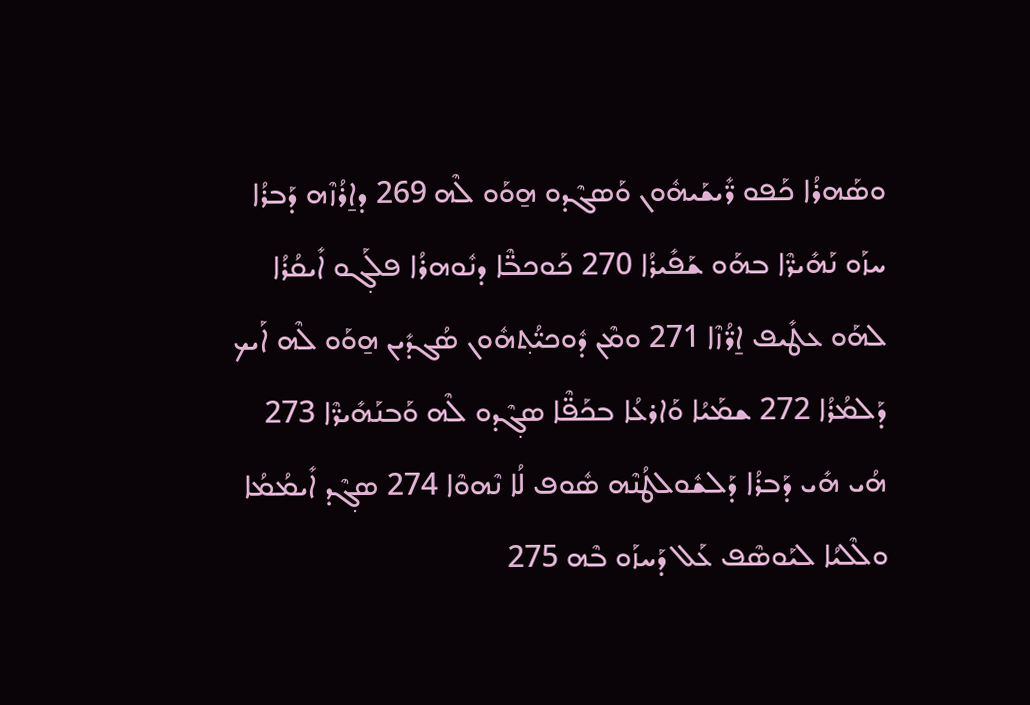ܘܣܰܗܪܳܐ ܟܰܦܘ ܪ̈ܺܝܫܰܝܗܽܘܢ ܘܰܣܓܶܕܘ ܗ̱ܘܰܘ ܠܶܗ 269 ܕܐ̱ܪܳܙܶܗ ܕܰܒܪܳܐ ܚܙܰܘ ܢܰܗܺܝܪ̈ܶܐ ܒܗܰܘ ܫܰܦܺܝܪܳܐ 270 ܟܰܘܟܒ̈ܶܐ ܕܢܽܘܗܪܳܐ ܦܠܰܓ݂ܘ ܐܺܝܩܳܪܳܐ ܠܗܰܘ ܥܛܺܝܦ ܐ̱ܪ̈ܳܙܶܐ 271 ܘܡܶܢ ܕܽܘܟܝ̈ܳܬ݂ܗܽܘܢ ܣܳܓܕܺܝܢ ܗ̱ܘܰܘ ܠܶܗ ܐܰܝܟ ܕܰܠܡܳܪܳܐ 272 ܫܡܰܝܳܐ ܘܰܐܪܥܳܐ ܒܟܰܦ̈ܶܐ ܣܓ݂ܶܕܘ ܠܶܗ ܘܰܒܢܰܗܺܝܪ̈ܶܐ 273 ܗܳܝ ܗܺܝ ܕܰܒܪܳܐ ܕܰܠܫܽܘܠܛܳܢܶܗ ܣܽܘܦ ܠܳܐ ܢܶܗܘܶܐ 274 ܣܓ݂ܶܕ ܐܺܝܡܳܡܳܐ ܘܠܶܠܝܳܐ ܠܝܰܘܣܶܦ ܥܰܠ ܕܰܚܙܰܘ ܒܶܗ 275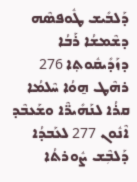ܕܰܠܒܺܝܫ ܛܽܘܦܣܶܗ ܕܫܶܡܫܳܐ ܪܰܒܳܐ ܕܙܰܕܺܝܩܽܘܬ݂ܐ 276 ܪܗܶܛ ܗ̱ܘܳܐ ܚܶܠܡܳܐ ܩܪܳܐ ܠܢܰܗܺܝܪ̈ܶܐ ܘܫܰܥܒܶܕ ܐܶܢܽܘܢ 277 ܠܥܰܒܕܳܐ ܕܰܠܒܼܶܫ ܨܽܘܪܬܳܐ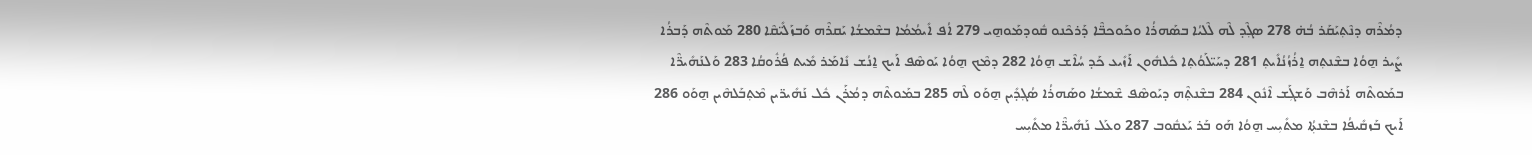ܕܡܳܪܶܗ ܕܢܶܬ݂ܝܰܩܰܪ ܒܳܗ̇ 278 ܣܓ݂ܶܕ ܠܶܗ ܠܶܠܝܳܐ ܒܣܰܗܪܳܐ ܘܟܰܘܟܒ̈ܶܐ ܕܰܪܟܶܢܘ ܩܽܘܕܡܰܘܗ̱ܝ 279 ܐܳܦ ܐܺܝܡܳܡܳܐ ܒܫܶܡܫܳܐ ܝܰܩܪܶܗ ܘܰܒܙܰܠܺܝ̈ܩܶܐ 280 ܡܰܘܬܶܗ ܕܰܒܪܳܐ ܨܺܝܪ ܗ̱ܘܳܐ ܒܫܶܢܬ݂ܗ ܐ̱ܪܳܙܳܢܳܐܺܝܬ݂ 281 ܕܚܰܝ̈ܠܰܘܳܬ݂ܐ ܟܽܠܗܽܘܢ ܐܰܙܺܝܥ ܟܰܕ ܚܳܐܶܫ ܗ̱ܘܳܐ 282 ܕܡܶܟ ܗ̱ܘܳܐ ܝܰܘܣܶܦ ܐܰܝܟ ܐ̱ܢܳܫ ܢܺܐܡܰܪ ܡܺܝܬ ܦܳܪܽܘܩܳܐ 283 ܘܰܠܢܰܗܺܝܪ̈ܶܐ ܒܡܰܘܬܶܗ ܐܰܪܗܶܒ ܘܰܫܓܼܰܫ ܐܶܢܽܘܢ 284 ܒܫܶܢܬ݂ܶܗ ܕܝܰܘܣܶܦ ܫܶܡܫܳܐ ܘܣܰܗܪܳܐ ܣܳܓ݂ܕܺܝܢ ܗ̱ܘܰܘ ܠܶܗ 285 ܒܡܰܘܬܶܗ ܕܡܳܪܰܢ ܟܽܠ ܢܰܗܺܝܪ̈ܝܢ ܡܶܬ݂ܒܰܠܗܶܝܢ ܗ̱ܘܰܘ 286 ܐܰܝܟ ܒܰܙܩܺܝܦܳܐ ܒܫܶܢܬ݂ܳܐ ܡܬܺܝܼܚ ܗ̱ܘܳܐ ܗܰܘ ܒܰܪ ܝܰܥܩܽܘܒ 287 ܘܥܰܠ ܢܰܗܺܝܪ̈ܶܐ ܡܬܺܝܼܚ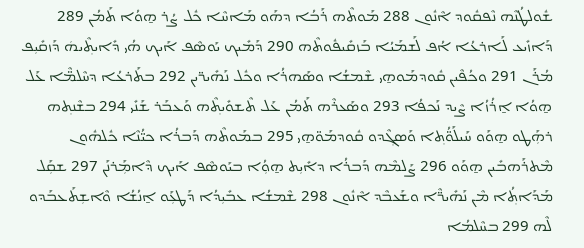ܫܽܘܠܛܳܢܶܗ ܢܶܦܩܽܘܕ ܐܶܢܽܘܢ 288 ܡܰܘܬܶܗ ܪܰܒܳܐ ܕܗܰܘ ܡܰܐܚܶܐ ܟܽܠ ܨܳܪ ܗ̱ܘܳܐ ܬܰܡܳܢ 289 ܕܰܐܙܺܝܥ ܠܰܐܪܥܳܐ ܐܳܦ ܠܰܫܡܰܝܳܐ ܒܰܙܩܺܝܦܽܘܬܶܗ 290 ܕܰܡܺܝܟ ܝܰܘܣܶܦ ܐܰܝܟ ܗܳܝ ܕܺܐܝܬ݂ܶܝܗܿ ܕܰܙܩܺܝܼܦ ܡܳܪܰܢ 291 ܘܟܳܦܶܝܢ ܩܽܘܕܡܰܘܗ̱ܝ ܫܶܡܫܳܐ ܘܣܰܗܪܳܐ ܘܟܽܠ ܢܰܗܺܝܪ̈ܝܢ 292 ܒܬܰܪܥܳܐ ܕܚܶܠܡ̈ܶܐ ܥܰܠ ܗ̱ܘܳܐ ܐ̱ܪܳܙܳܐ ܨܶܝܕ ܢܰܟܦܳܐ 293 ܘܣܰܥܪܶܗ ܬܰܡܳܢ ܥܰܠ ܬܶܫܘܺܝܬ݂ܶܗ ܘܰܥܒܰܪ ܫܰܢܺܝ 294 ܒܫܶܢܬ݂ܗ ܪܗܼܰܛܘ ܗ̱ܘܰܘ ܚܰܝܠܰܘ̈ܳܬ݂ܐ ܘܰܣܓ݂ܶܕܘ ܩܽܘܕܡܰܘ̈ܗ̱ܝ 295 ܒܡܰܘܬܶܗ ܕܰܒܪܳܐ ܟܝ̈ܳܢܶܐ ܟܽܠܗܽܘܢ ܡܶܬܪܰܗܒܺܝܢ ܗ̱ܘܰܘ 296 ܨܰܠܡܶܗ ܕܰܒܪܳܐ ܕܐܺܝܼܬ ܗ̱ܘܼܳܐ ܒܝܰܘܣܶܦ ܐܰܝܟ ܕܶܐܡܼܰܪܢܰܢ 297 ܫܩܼܰܠ ܡܰܕܰܐܬ݂ܳܐ ܡܶܢ ܢܰܗܺܝܪ̈ܶܐ ܘܫܰܥܒܶܕ ܐܶܢܽܘܢ 298 ܫܶܡܫܳܐ ܥܒܺܝܼܕܳܐ ܕܰܛܥܼܰܘ ܐ̱ܢܳܫܳܐ ܘܶܐܫܼܬܰܥܒܰܕܘ ܠܶܗ 299 ܒܚܶܠܡܳܐ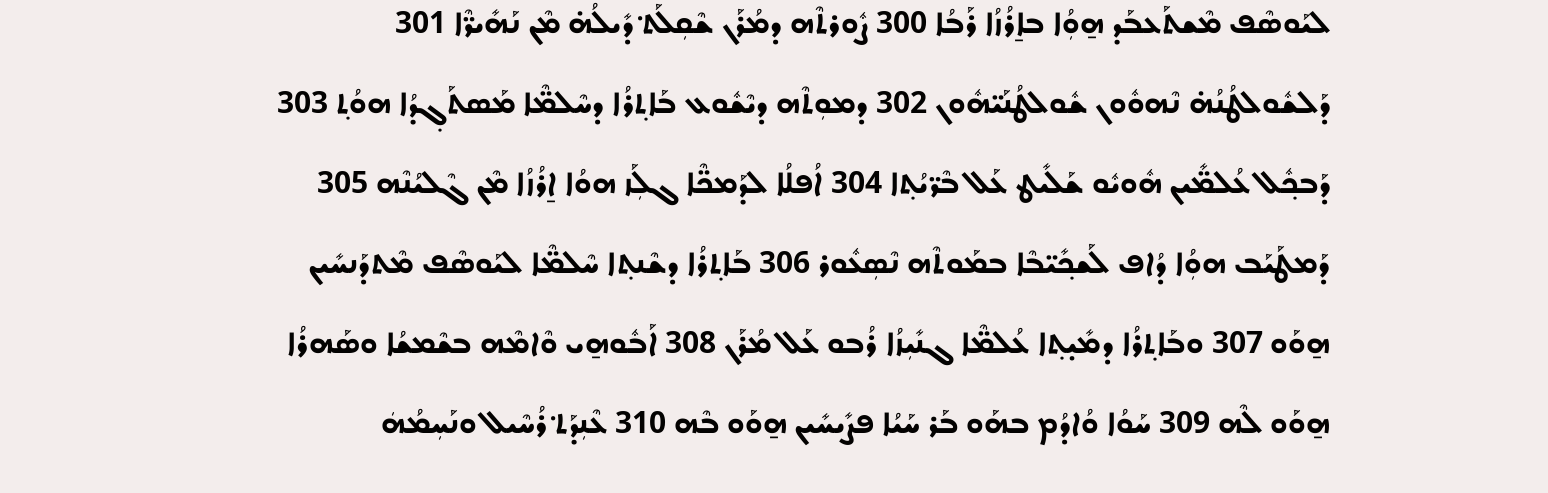ܠܝܰܘܣܶܦ ܡܶܫܬܰܥܒܰܕ ܗ̱ܘܼܳܐ ܒܐ̱ܪܳܙܳܐ ܪܰܒܳܐ 300 ܨܽܘܪܬܶܗ ܕܡܳܪܰܢ ܫܶܩܼܠܰܬ݀ ܕܺܝܠܳܗ̇ ܡܶܢ ܢܰܗܺܝܪ̈ܶܐ 301 ܕܰܠܫܽܘܠܛܳܢܳܗ̇ ܢܶܗܘܽܘܢ ܫܽܘܠܛܳܢܰܝ̈ܗܽܘܢ 302 ܕܡܘܼܬܶܗ ܕܝܶܫܽܘܥ ܒܰܐܬ݂ܪܳܐ ܕܚܶܠܡ̈ܶܐ ܡܰܣܬܰܓ݂ܕܳܐ ܗܘܳܬ݂ 303 ܕܰܒܟ݂ܽܠ ܥܳܠܡ̈ܺܝܢ ܗܽܘܝܽܘ ܫܰܠܺܝܛ ܥܰܠ ܒܶܪ̈ܝܳܬ݂ܐ 304 ܐܳܦܠܳܐ ܠܕܰܡܟ̈ܶܐ ܓܠܼܰܙ ܗܘܳܐ ܐ̱ܪܳܙܳܐ ܡܶܢ ܓܶܠܝܳܢܶܗ 305 ܕܰܡܛܰܝܰܒ ܗܘܼܳܐ ܕܳܐܦ ܠܰܫܟ݂ܺܝ̈ܒܶܐ ܒܡܰܘܬܶܗ ܢܶܣܼܥܽܘܪ 306 ܒܰܐܬ݂ܪܳܐ ܕܫܶܢܬ݂ܐ ܚܶܠܡ̈ܶܐ ܠܝܰܘܣܶܦ ܡܶܬܕܰܢܚܺܝܢ ܗ̱ܘܰܘ 307 ܘܒܰܐܬ݂ܪܳܐ ܕܡܺܝ̣ܬ݂ܐ ܥܳܠܡ̈ܶܐ ܓܢܺܝܼܙܳܐ ܪܳܒܘ ܥܰܠ ܡܳܪܰܢ 308 ܐܰܒܽܘܗ̱ܝ ܘܶܐܡܶܗ ܒܫܶܡܫܳܐ ܘܣܰܗܪܳܐ ܗ̱ܘܰܘ ܠܶܗ 309 ܚܰܘܳܐ ܘܳܐܕܳܡ ܒܗܰܘ ܒܰܪ ܚܰܝܳܐ ܦܨܺܝܚܺܝܢ ܗ̱ܘܰܘ ܒܶܗ 310 ܥܶܢܼܕܰܬ݀ ܪܳܚܶܝܠ ܘܢܰܚܼܡܳܗܿ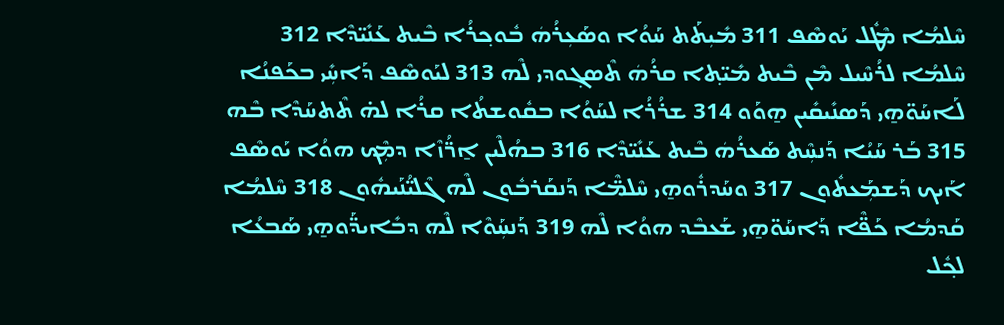ܚܶܠܡܳܐ ܡܶܛܽܠ ܝܰܘܣܶܦ 311 ܡܺܝܼܬܰܬ ܚܰܘܳܐ ܘܣܰܥܼܪܳܗܿ ܒܽܘܟ݂ܪܳܐ ܒܶܝܬ ܥܰܢܺܝ̈ܕܶܐ 312 ܚܶܠܡܳܐ ܠܪܳܚܶܝܠ ܡܶܢ ܒܶܝܬ ܡܺܝ̈ܬ݂ܐ ܩܪܳܗܿ ܬܶܣܓ݂ܘܕܝ ܠܶܗ 313 ܠܝܰܘܣܶܦ ܕܰܐܚܼܺܝ ܒܟܰܦܢܳܐ ܠܰܐܚܰܘ̈ܗ̱ܝ ܕܰܣܢܺܝܩܺܝܢ ܗ̱ܘܰܘ 314 ܫܪܳܪܳܐ ܠܚܰܘܳܐ ܒܩܽܘܫܬܳܐ ܩܪܳܐ ܠܗ̇ ܬܶܬܚܰܕܶܐ ܒܶܗ 315 ܒܰܪ ܚܰܝܳܐ ܕܰܢܚܼܶܬ ܣܰܥܪܳܗܿ ܒܶܝܬ ܥܰܢܺܝ̈ܕܶܐ 316 ܒܗܳܠܶܝܢ ܐ̱ܪ̈ܳܙܶܐ ܕܡܼܶܟ ܗܘܳܐ ܝܰܘܣܶܦ ܐܰܝܟ ܕܰܫܡܼܰܥܬܽܘܢ 317 ܘܚܰܕܪܽܘܗ̱ܝ ܚܶܠܡ̈ܶܐ ܕܰܢܩܰܪܒܽܘܢ ܠܶܗ ܓܶܠܝ̈ܳܢܰܝܗܽܘܢ 318 ܚܶܠܡܳܐ ܩܰܕܡܳܐ ܟܰܦ̈ܶܐ ܕܰܐܚܰܘ̈ܗ̱ܝ ܫܰܥܒܶܕ ܗܘܳܐ ܠܶܗ 319 ܕܰܢܚܼܰܘܶܐ ܠܶܗ ܕܒܺܐܝܕ̈ܰܘܗ̱ܝ ܣܰܒܥܳܐ ܠܟ݂ܽܠ